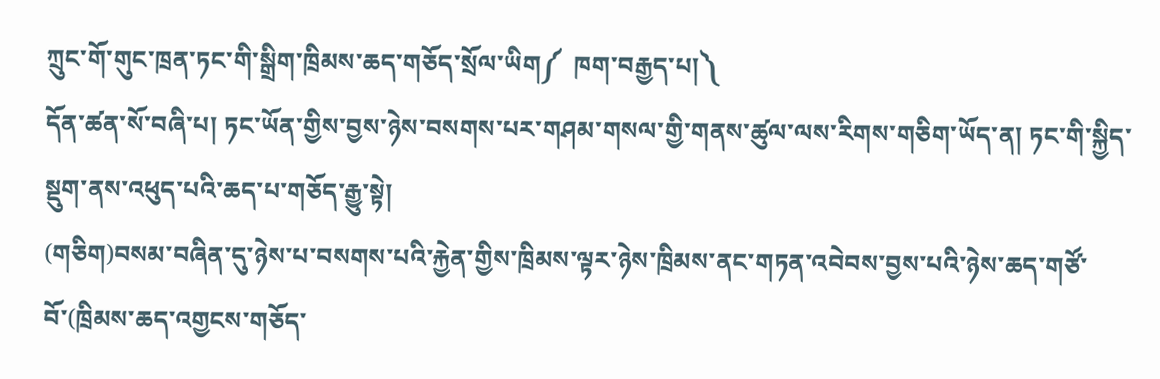ཀྲུང་གོ་གུང་ཁྲན་ཏང་གི་སྒྲིག་ཁྲིམས་ཆད་གཅོད་སྲོལ་ཡིག༼  ཁག་བརྒྱད་པ།༽
དོན་ཚན་སོ་བཞི་པ། ཏང་ཡོན་གྱིས་བྱས་ཉེས་བསགས་པར་གཤམ་གསལ་གྱི་གནས་ཚུལ་ལས་རིགས་གཅིག་ཡོད་ན། ཏང་གི་སྐྱིད་སྡུག་ནས་འཕུད་པའི་ཆད་པ་གཅོད་རྒྱུ་སྟེ།
(གཅིག)བསམ་བཞིན་དུ་ཉེས་པ་བསགས་པའི་རྐྱེན་གྱིས་ཁྲིམས་ལྟར་ཉེས་ཁྲིམས་ནང་གཏན་འབེབས་བྱས་པའི་ཉེས་ཆད་གཙོ་བོ་(ཁྲིམས་ཆད་འགྱངས་གཅོད་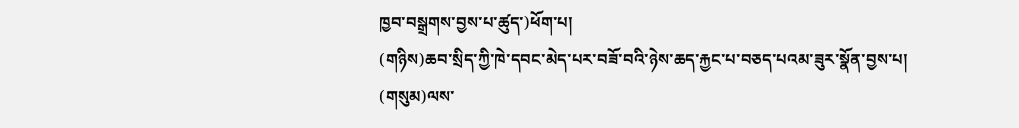ཁྱབ་བསྒྲགས་བྱས་པ་ཚུད་)ཕོག་པ།
(གཉིས)ཆབ་སྲིད་ཀྱི་ཁེ་དབང་མེད་པར་བཟོ་བའི་ཉེས་ཆད་རྐྱང་པ་བཅད་པའམ་ཟུར་སྣོན་བྱས་པ།
(གསུམ)ལས་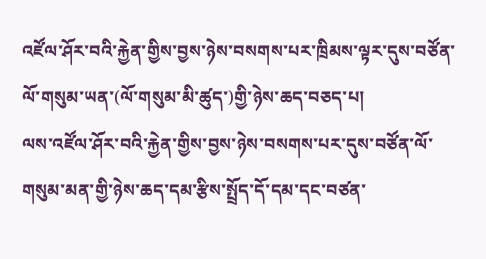འཛོལ་ཤོར་བའི་རྐྱེན་གྱིས་བྱས་ཉེས་བསགས་པར་ཁྲིམས་ལྟར་དུས་བཙོན་ལོ་གསུམ་ཡན་(ལོ་གསུམ་མི་ཚུད་)གྱི་ཉེས་ཆད་བཅད་པ།
ལས་འཛོལ་ཤོར་བའི་རྐྱེན་གྱིས་བྱས་ཉེས་བསགས་པར་དུས་བཙོན་ལོ་གསུམ་མན་གྱི་ཉེས་ཆད་དམ་རྩིས་སྤྲོད་དོ་དམ་དང་བཙན་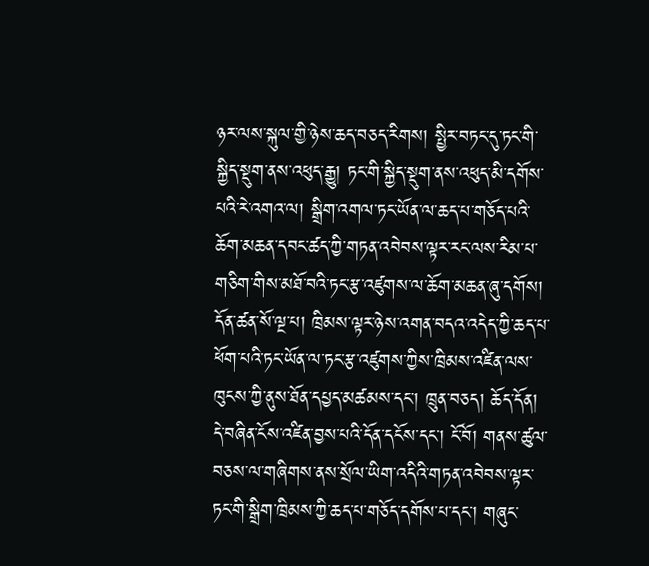ཉར་ལས་སྐུལ་གྱི་ཉེས་ཆད་བཅད་རིགས། སྤྱིར་བཏང་དུ་ཏང་གི་སྐྱིད་སྡུག་ནས་འཕུད་རྒྱུ། ཏང་གི་སྐྱིད་སྡུག་ནས་འཕུད་མི་དགོས་པའི་རེ་འགའ་ལ། སྒྲིག་འགལ་ཏང་ཡོན་ལ་ཆད་པ་གཅོད་པའི་ཆོག་མཆན་དབང་ཚད་ཀྱི་གཏན་འབེབས་ལྟར་རང་ལས་རིམ་པ་གཅིག་གིས་མཐོ་བའི་ཏང་རྩ་འཛུགས་ལ་ཆོག་མཆན་ཞུ་དགོས།
དོན་ཚན་སོ་ལྔ་པ། ཁྲིམས་ལྟར་ཉེས་འགན་བདའ་འདེད་ཀྱི་ཆད་པ་ཕོག་པའི་ཏང་ཡོན་ལ་ཏང་རྩ་འཛུགས་ཀྱིས་ཁྲིམས་འཛིན་ལས་ཁུངས་ཀྱི་ནུས་ཐོན་དཔྱད་མཚམས་དང་། ཁྲུན་བཅད། ཆོད་དོན། དེ་བཞིན་ངོས་འཛིན་བྱས་པའི་དོན་དངོས་དང་། ངོ་བོ། གནས་ཚུལ་བཅས་ལ་གཞིགས་ནས་སྲོལ་ཡིག་འདིའི་གཏན་འབེབས་ལྟར་ཏང་གི་སྒྲིག་ཁྲིམས་ཀྱི་ཆད་པ་གཅོད་དགོས་པ་དང་། གཞུང་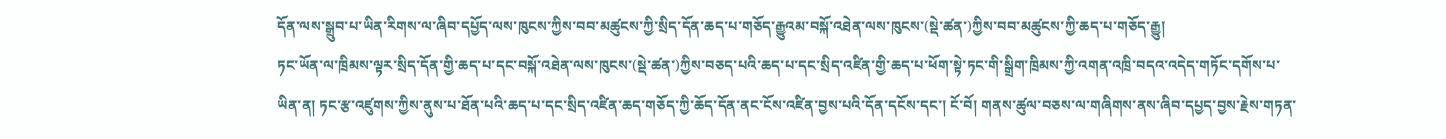དོན་ལས་སྒྲུབ་པ་ཡིན་རིགས་ལ་ཞིབ་དཔྱོད་ལས་ཁུངས་ཀྱིས་བབ་མཚུངས་ཀྱི་སྲིད་དོན་ཆད་པ་གཅོད་རྒྱུའམ་བསྐོ་འཐེན་ལས་ཁུངས་(སྡེ་ཚན་)ཀྱིས་བབ་མཚུངས་ཀྱི་ཆད་པ་གཅོད་རྒྱུ།
ཏང་ཡོན་ལ་ཁྲིམས་ལྟར་སྲིད་དོན་གྱི་ཆད་པ་དང་བསྐོ་འཐེན་ལས་ཁུངས་(སྡེ་ཚན་)ཀྱིས་བཅད་པའི་ཆད་པ་དང་སྲིད་འཛིན་གྱི་ཆད་པ་ཕོག་སྟེ་ཏང་གི་སྒྲིག་ཁྲིམས་ཀྱི་འགན་འཁྲི་བདའ་འདེད་གཏོང་དགོས་པ་ཡིན་ན། ཏང་རྩ་འཛུགས་ཀྱིས་ནུས་པ་ཐོན་པའི་ཆད་པ་དང་སྲིད་འཛིན་ཆད་གཅོད་ཀྱི་ཆོད་དོན་ནང་ངོས་འཛིན་བྱས་པའི་དོན་དངོས་དང་། ངོ་བོ། གནས་ཚུལ་བཅས་ལ་གཞིགས་ནས་ཞིབ་དཔྱད་བྱས་རྗེས་གཏན་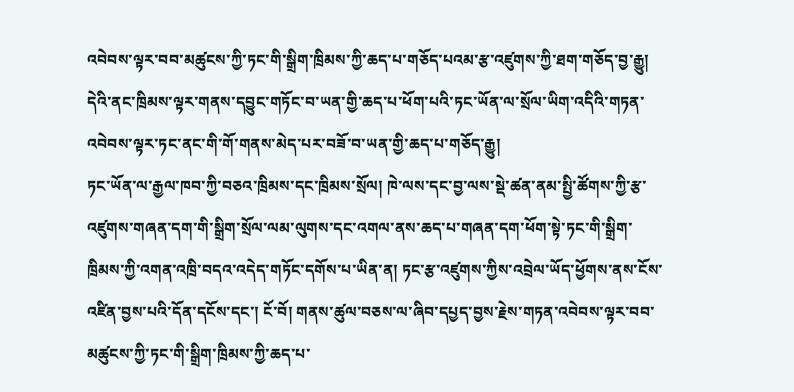འབེབས་ལྟར་བབ་མཚུངས་ཀྱི་ཏང་གི་སྒྲིག་ཁྲིམས་ཀྱི་ཆད་པ་གཅོད་པའམ་རྩ་འཛུགས་ཀྱི་ཐག་གཅོད་བྱ་རྒྱུ། དེའི་ནང་ཁྲིམས་ལྟར་གནས་དབྱུང་གཏོང་བ་ཡན་གྱི་ཆད་པ་ཕོག་པའི་ཏང་ཡོན་ལ་སྲོལ་ཡིག་འདིའི་གཏན་འབེབས་ལྟར་ཏང་ནང་གི་གོ་གནས་མེད་པར་བཟོ་བ་ཡན་གྱི་ཆད་པ་གཅོད་རྒྱུ།
ཏང་ཡོན་ལ་རྒྱལ་ཁབ་ཀྱི་བཅའ་ཁྲིམས་དང་ཁྲིམས་སྲོལ། ཁེ་ལས་དང་བྱ་ལས་སྡེ་ཚན་ནམ་སྤྱི་ཚོགས་ཀྱི་རྩ་འཛུགས་གཞན་དག་གི་སྒྲིག་སྲོལ་ལམ་ལུགས་དང་འགལ་ནས་ཆད་པ་གཞན་དག་ཕོག་སྟེ་ཏང་གི་སྒྲིག་ཁྲིམས་ཀྱི་འགན་འཁྲི་བདའ་འདེད་གཏོང་དགོས་པ་ཡིན་ན། ཏང་རྩ་འཛུགས་ཀྱིས་འབྲེལ་ཡོད་ཕྱོགས་ནས་ངོས་འཛིན་བྱས་པའི་དོན་དངོས་དང་། ངོ་བོ། གནས་ཚུལ་བཅས་ལ་ཞིབ་དཔྱད་བྱས་རྗེས་གཏན་འབེབས་ལྟར་བབ་མཚུངས་ཀྱི་ཏང་གི་སྒྲིག་ཁྲིམས་ཀྱི་ཆད་པ་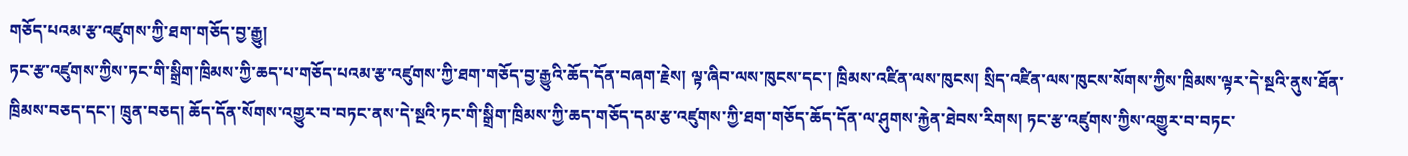གཅོད་པའམ་རྩ་འཛུགས་ཀྱི་ཐག་གཅོད་བྱ་རྒྱུ།
ཏང་རྩ་འཛུགས་ཀྱིས་ཏང་གི་སྒྲིག་ཁྲིམས་ཀྱི་ཆད་པ་གཅོད་པའམ་རྩ་འཛུགས་ཀྱི་ཐག་གཅོད་བྱ་རྒྱུའི་ཆོད་དོན་བཞག་རྗེས། ལྟ་ཞིབ་ལས་ཁུངས་དང་། ཁྲིམས་འཛིན་ལས་ཁུངས། སྲིད་འཛིན་ལས་ཁུངས་སོགས་ཀྱིས་ཁྲིམས་ལྟར་དེ་སྔའི་ནུས་ཐོན་ཁྲིམས་བཅད་དང་། ཁྲུན་བཅད། ཆོད་དོན་སོགས་འགྱུར་བ་བཏང་ནས་དེ་སྔའི་ཏང་གི་སྒྲིག་ཁྲིམས་ཀྱི་ཆད་གཅོད་དམ་རྩ་འཛུགས་ཀྱི་ཐག་གཅོད་ཆོད་དོན་ལ་ཤུགས་རྐྱེན་ཐེབས་རིགས། ཏང་རྩ་འཛུགས་ཀྱིས་འགྱུར་བ་བཏང་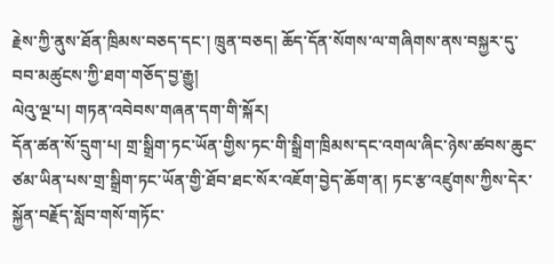རྗེས་ཀྱི་ནུས་ཐོན་ཁྲིམས་བཅད་དང་། ཁྲུན་བཅད། ཆོད་དོན་སོགས་ལ་གཞིགས་ནས་བསྐྱར་དུ་བབ་མཚུངས་ཀྱི་ཐག་གཅོད་བྱ་རྒྱུ།
ལེའུ་ལྔ་པ། གཏན་འབེབས་གཞན་དག་གི་སྐོར།
དོན་ཚན་སོ་དྲུག་པ། གྲ་སྒྲིག་ཏང་ཡོན་གྱིས་ཏང་གི་སྒྲིག་ཁྲིམས་དང་འགལ་ཞིང་ཉེས་ཚབས་ཆུང་ཙམ་ཡིན་པས་གྲ་སྒྲིག་ཏང་ཡོན་གྱི་ཐོབ་ཐང་སོར་འཇོག་བྱེད་ཆོག་ན། ཏང་རྩ་འཛུགས་ཀྱིས་དེར་སྐྱོན་བརྗོད་སློབ་གསོ་གཏོང་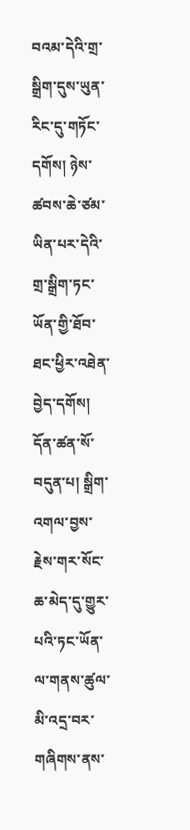བའམ་དེའི་གྲ་སྒྲིག་དུས་ཡུན་རིང་དུ་གཏོང་དགོས། ཉེས་ཚབས་ཆེ་ཙམ་ཡིན་པར་དེའི་གྲ་སྒྲིག་ཏང་ཡོན་གྱི་ཐོབ་ཐང་ཕྱིར་འཐེན་བྱེད་དགོས།
དོན་ཚན་སོ་བདུན་པ། སྒྲིག་འགལ་བྱས་རྗེས་གར་སོང་ཆ་མེད་དུ་གྱུར་པའི་ཏང་ཡོན་ལ་གནས་ཚུལ་མི་འདྲ་བར་གཞིགས་ནས་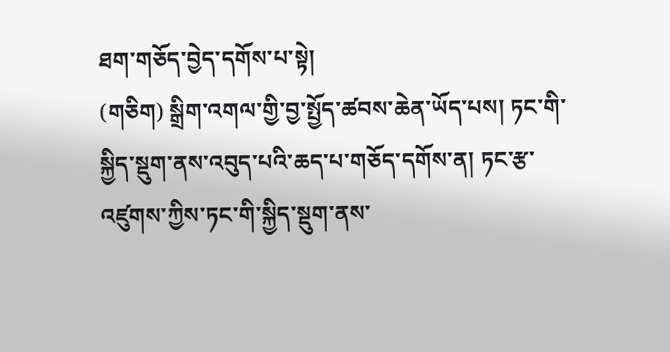ཐག་གཅོད་བྱེད་དགོས་པ་སྟེ།
(གཅིག) སྒྲིག་འགལ་གྱི་བྱ་སྤྱོད་ཚབས་ཆེན་ཡོད་པས། ཏང་གི་སྐྱིད་སྡུག་ནས་འབུད་པའི་ཆད་པ་གཅོད་དགོས་ན། ཏང་རྩ་འཛུགས་ཀྱིས་ཏང་གི་སྐྱིད་སྡུག་ནས་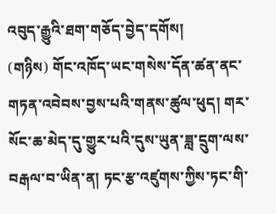འབུད་རྒྱུའི་ཐག་གཅོད་བྱེད་དགོས།
(གཉིས) གོང་འཁོད་ཡང་གསེས་དོན་ཚན་ནང་གཏན་འབེབས་བྱས་པའི་གནས་ཚུལ་ཕུད། གར་སོང་ཆ་མེད་དུ་གྱུར་པའི་དུས་ཡུན་ཟླ་དྲུག་ལས་བརྒལ་བ་ཡིན་ན། ཏང་རྩ་འཛུགས་ཀྱིས་ཏང་གི་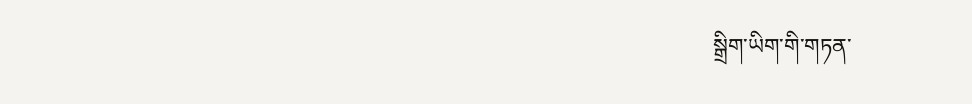སྒྲིག་ཡིག་གི་གཏན་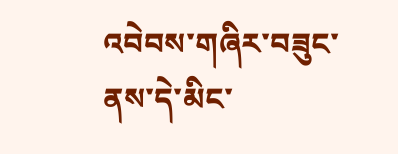འབེབས་གཞིར་བཟུང་ནས་དེ་མིང་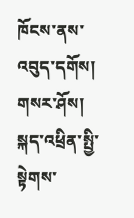ཁོངས་ནས་འབུད་དགོས།
གསར་ཤོས།
སྐད་འཕྲིན་སྤྱི་སྟེགས་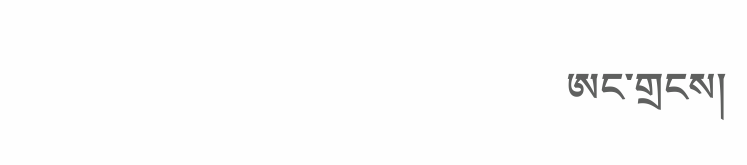ཨང་གྲངས།